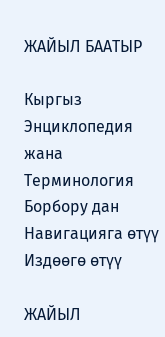ЖАЙЫЛ БААТЫР

Кыргыз Энциклопедия жана Терминология Борбору дан
Навигацияга өтүү Издөөгө өтүү

ЖАЙЫЛ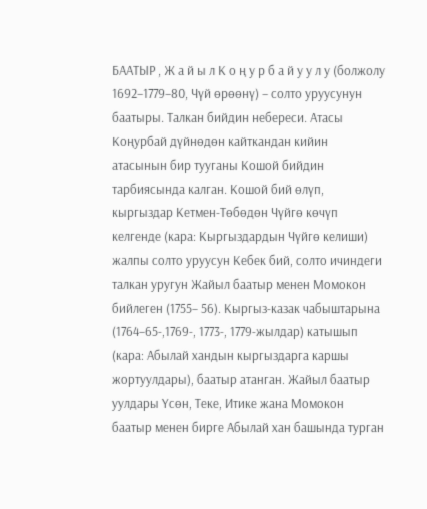БААТЫР , Ж а й ы л К о ң у р б а й у у л у (болжолу 1692–1779–80, Чүй өрөөнү) – солто уруусунун баатыры. Талкан бийдин небереси. Атасы Коңурбай дүйнөдөн кайткандан кийин атасынын бир тууганы Кошой бийдин тарбиясында калган. Кошой бий өлүп, кыргыздар Кетмен-Төбөдөн Чүйгө көчүп келгенде (кара: Кыргыздардын Чүйгө келиши) жалпы солто уруусун Кебек бий, солто ичиндеги талкан уругун Жайыл баатыр менен Момокон бийлеген (1755– 56). Кыргыз-казак чабыштарына (1764–65-,1769-, 1773-, 1779-жылдар) катышып (кара: Абылай хандын кыргыздарга каршы жортуулдары), баатыр атанган. Жайыл баатыр уулдары Үсөн, Теке, Итике жана Момокон баатыр менен бирге Абылай хан башында турган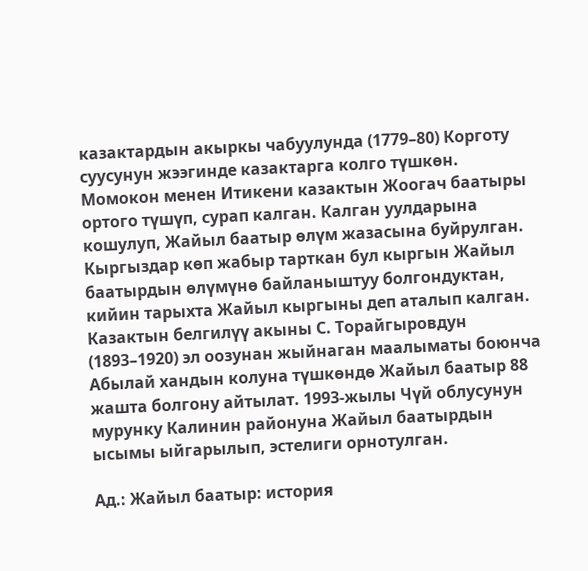казактардын акыркы чабуулунда (1779–80) Корготу суусунун жээгинде казактарга колго түшкөн. Момокон менен Итикени казактын Жоогач баатыры ортого түшүп, сурап калган. Калган уулдарына кошулуп, Жайыл баатыр өлүм жазасына буйрулган. Кыргыздар көп жабыр тарткан бул кыргын Жайыл баатырдын өлүмүнө байланыштуу болгондуктан, кийин тарыхта Жайыл кыргыны деп аталып калган. Казактын белгилүү акыны С. Торайгыровдун (1893–1920) эл оозунан жыйнаган маалыматы боюнча Абылай хандын колуна түшкөндө Жайыл баатыр 88 жашта болгону айтылат. 1993-жылы Чүй облусунун мурунку Калинин районуна Жайыл баатырдын ысымы ыйгарылып, эстелиги орнотулган.

Ад.: Жайыл баатыр: история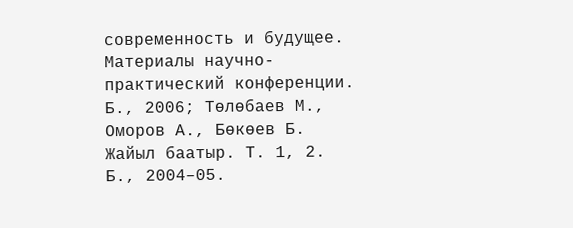современность и будущее. Материалы научно-практический конференции. Б., 2006; Төлөбаев М., Оморов А., Бөкөев Б. Жайыл баатыр. Т. 1, 2. Б., 2004–05.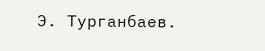Э. Турганбаев.